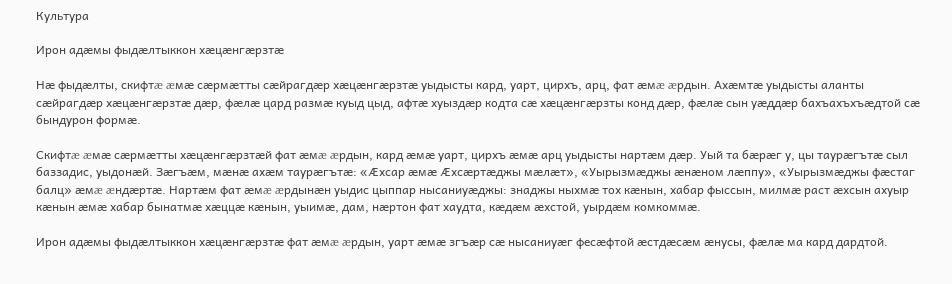Культура

Ирон адæмы фыдæлтыккон хæцæнгæрзтæ

Нæ фыдӕлты, скифтæ æмæ сæрмæтты сæйрагдæр хæцæнгæрзтæ уыдысты кард, уарт, цирхъ, арц, фат æмæ æрдын. Ахæмтæ уыдысты аланты сæйрагдæр хæцæнгæрзтæ дæр, фæлæ цард размæ куыд цыд, афтæ хуыздæр кодта сæ хæцæнгæрзты конд дæр, фæлæ сын уæддæр бахъахъхъæдтой сæ бындурон формæ.

Скифтæ æмæ сæрмæтты хæцæнгæрзтæй фат æмæ æрдын, кард æмæ уарт, цирхъ ӕмӕ арц уыдысты нартæм дæр. Уый та бæрæг у, цы таурæгътæ сыл баззадис, уыдонæй. Зæгъæм, мæнæ ахæм таурæгътæ: «Ӕхсар æмæ Ӕхсæртæджы мæлæт», «Уырызмæджы æнæном лæппу», «Уырызмæджы фæстаг балц» æмæ æндæртæ. Нартæм фат æмæ æрдынæн уыдис цыппар нысаниуæджы: знаджы ныхмæ тох кæнын, хабар фыссын, милмæ раст æхсын ахуыр кæнын æмæ хабар бынатмæ хæццæ кæнын, уыимæ, дам, нæртон фат хаудта, кæдæм æхстой, уырдæм комкоммæ.

Ирон адæмы фыдæлтыккон хæцæнгæрзтæ фат æмæ æрдын, уарт æмæ згъæр сæ нысаниуæг фесæфтой æстдæсæм æнусы, фæлæ ма кард дардтой.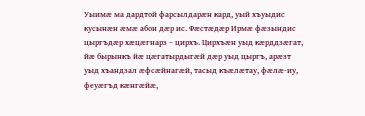Уыимæ ма дардтой фарсылдарæн кард, уый хъуыдис кусынæн æмæ абон дæр ис. Фæстæдæр Ирмæ фæзындис цыргъдæр хæцæгнарз – цирхъ. Цирхъæн уыд кæрддзæгат, йæ бырынкъ йæ цæгатырдыгæй дæр уыд цыргъ, арæзт уыд хъандзал æфсæйнагæй, тасыд къæлæтау, фæлæ-иу, феуæгъд кæнгæйæ,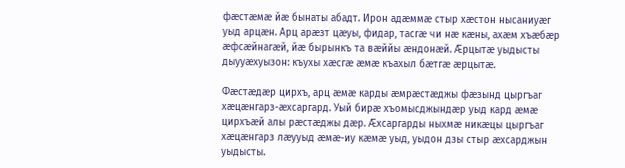фæстæмæ йæ бынаты абадт. Ирон адæммæ стыр хæстон нысаниуæг уыд арцæн. Арц арæзт цæуы, фидар, тасгæ чи нæ кæны, ахæм хъæбæр æфсæйнагæй, йæ бырынкъ та вæййы æндонæй. Ӕрцытæ уыдысты дыууæхуызон: къухы хæсгæ æмæ къахыл бæтгæ æрцытæ.

Фæстæдæр цирхъ, арц æмæ карды æмрæстæджы фæзынд цыргъаг хæцæнгарз-æхсаргард. Уый бирæ хъомысджындæр уыд кард æмæ цирхъæй алы рæстæджы дæр. Ӕхсаргарды ныхмæ никæцы цыргъаг хæцæнгарз лæууыд æмæ-иу кæмæ уыд, уыдон дзы стыр æхсарджын уыдысты.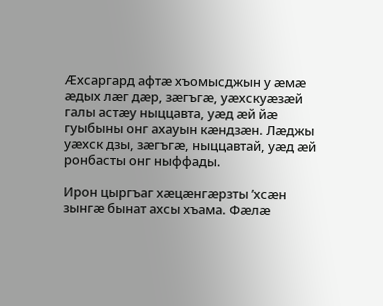Ӕхсаргард афтæ хъомысджын у æмæ æдых лæг дӕр, зӕгъгӕ, уæхскуæзæй галы астæу ныццавта, уæд æй йæ гуыбыны онг ахауын кæндзæн. Лæджы уæхск дзы, зæгъгæ, ныццавтай, уæд æй ронбасты онг ныффады.

Ирон цыргъаг хæцæнгæрзты ’хсæн зынгæ бынат ахсы хъама. Фæлæ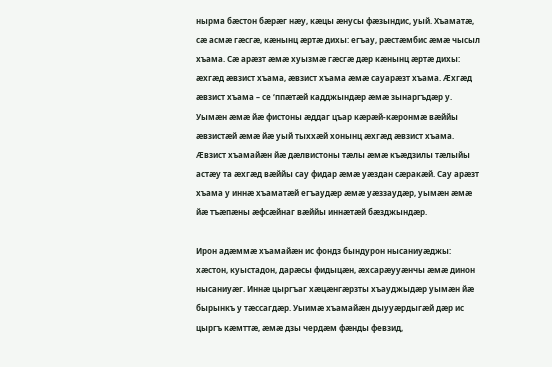нырма бæстон бæрæг нæу, кæцы æнусы фæзындис, уый. Хъаматæ, сæ асмæ гæсгæ, кæнынц æртæ дихы: егъау, рæстæмбис æмæ чысыл хъама. Сæ арæзт æмæ хуызмæ гæсгæ дæр кæнынц æртæ дихы: æхгæд æвзист хъама, æвзист хъама æмæ сауарæзт хъама. Ӕхгæд æвзист хъама – се ‘ппæтæй кадджындæр æмæ зынаргъдæр у. Уымæн æмæ йæ фистоны æддаг цъар кæрæй-кæронмæ вæййы æвзистæй æмæ йæ уый тыххæй хонынц æхгæд æвзист хъама. Ӕвзист хъамайæн йæ дæлвистоны тæлы æмæ къæдзилы тæлыйы астæу та æхгæд вæййы сау фидар æмæ уæздан сæракæй. Сау арæзт хъама у иннæ хъаматæй егъаудæр æмæ уæззаудæр, уымæн æмæ йæ тъæпæны æфсæйнаг вæййы иннæтæй бæзджындæр.

Ирон адæммæ хъамайæн ис фондз бындурон нысаниуæджы: хæстон, куыстадон, дарæсы фидыцæн, æхсарæууæнчы æмæ динон нысаниуæг. Иннæ цыргъаг хæцæнгæрзты хъауджыдæр уымæн йæ бырынкъ у тæссагдæр. Уыимæ хъамайæн дыууæрдыгæй дæр ис цыргъ кæмттæ, æмæ дзы чердæм фæнды февзид,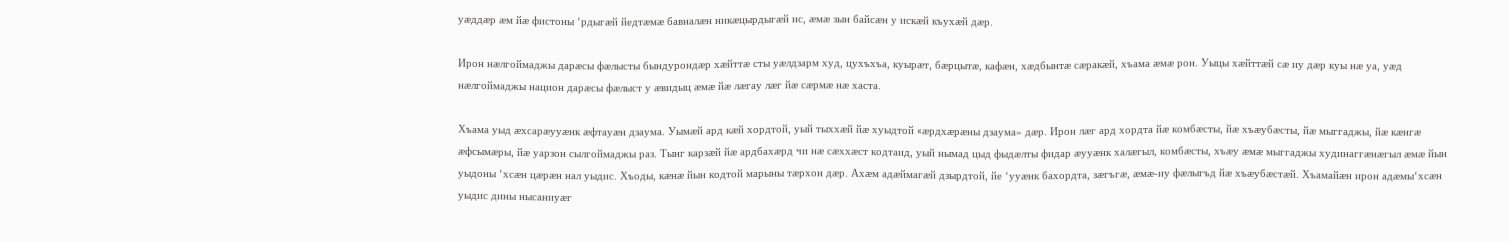уӕддӕр ӕм йӕ фистоны ‘рдыгæй йедтæмæ бавналæн никæцырдыгæй ис, æмæ зын байсæн у искæй къухæй дæр.

Ирон нæлгоймаджы дарæсы фæлысты бындурондæр хæйттæ сты уæлдзарм худ, цухъхъа, куырæт, бæрцытæ, кафæн, хæдбынтæ сæракæй, хъама æмæ рон. Уыцы хæйттæй сæ иу дæр куы нæ уа, уæд нæлгоймаджы национ дарæсы фæлыст у æвидыц æмæ йæ лæгау лæг йæ сæрмæ нæ хаста.

Хъама уыд æхсарæууæнк æфтауæн дзаума. Уымæй ард кæй хордтой, уый тыххæй йæ хуыдтой «æрдхæрæны дзаума» дæр. Ирон лæг ард хордта йæ комбæсты, йæ хъæубæсты, йæ мыггаджы, йæ кæнгæ æфсымæры, йæ уарзон сылгоймаджы раз. Тынг карзæй йæ ардбахæрд чи нæ сæххæст кодтаид, уый нымад цыд фыдæлты фидар æууæнк халæгыл, комбæсты, хъæу æмæ мыггаджы худинаггæнæгыл æмæ йын уыдоны ‘хсæн цæрæн нал уыдис. Хъоды, кæнæ йын кодтой марыны тæрхон дæр. Ахæм адæймагæй дзырдтой, йе ‘ууæнк бахордта, зæгъгæ, æмæ-иу фæлыгъд йæ хъæубæстæй. Хъамайæн ирон адæмы‘хсæн уыдис дины нысаниуæг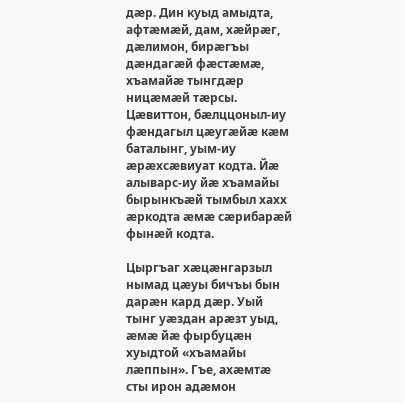дæр. Дин куыд амыдта, афтæмæй, дам, хæйрæг, дæлимон, бирæгъы дæндагæй фæстæмæ, хъамайæ тынгдæр ницæмæй тæрсы. Цæвиттон, бæлццоныл-иу фæндагыл цæугæйæ кæм баталынг, уым-иу æрæхсæвиуат кодта. Йæ алыварс-иу йæ хъамайы бырынкъæй тымбыл хахх æркодта æмæ сæрибарæй фынæй кодта.

Цыргъаг хæцæнгарзыл нымад цæуы бичъы бын дарæн кард дæр. Уый тынг уӕздан арӕзт уыд, æмæ йæ фырбуцæн хуыдтой «хъамайы лæппын». Гъе, ахæмтæ сты ирон адæмон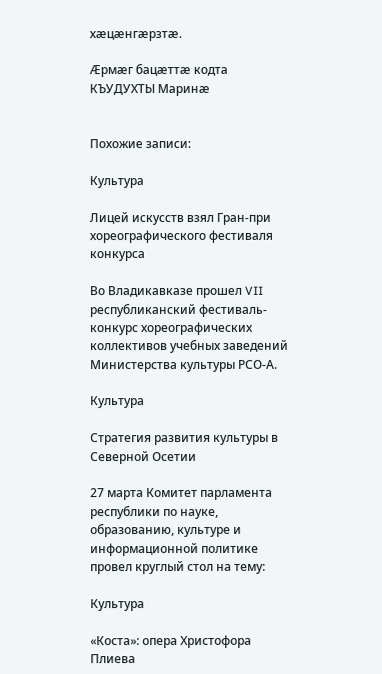хæцæнгæрзтæ.

Æрмæг бацæттæ кодта КЪУДУХТЫ Маринæ


Похожие записи:

Культура

Лицей искусств взял Гран-при хореографического фестиваля конкурса

Во Владикавказе прошел VII республиканский фестиваль-конкурс хореографических коллективов учебных заведений Министерства культуры РСО-А.

Культура

Стратегия развития культуры в Северной Осетии

27 марта Комитет парламента республики по науке, образованию, культуре и информационной политике провел круглый стол на тему:

Культура

«Коста»: опера Христофора Плиева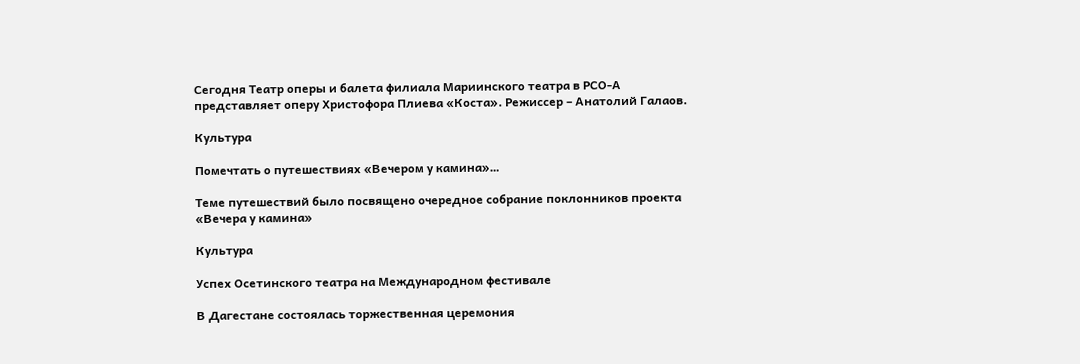Сегодня Театр оперы и балета филиала Мариинского театра в РСО-А представляет оперу Христофора Плиева «Коста». Режиссер – Анатолий Галаов.

Культура

Помечтать о путешествиях «Вечером у камина»…

Теме путешествий было посвящено очередное собрание поклонников проекта «Вечера у камина»

Культура

Успех Осетинского театра на Международном фестивале

В Дагестане состоялась торжественная церемония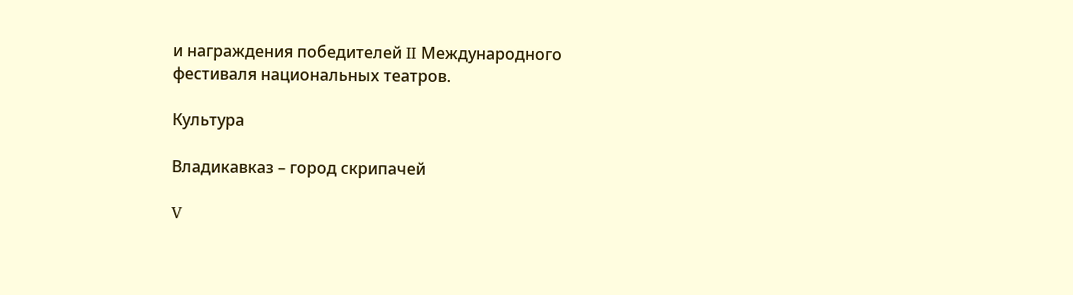и награждения победителей II Международного фестиваля национальных театров.

Культура

Владикавказ – город скрипачей

V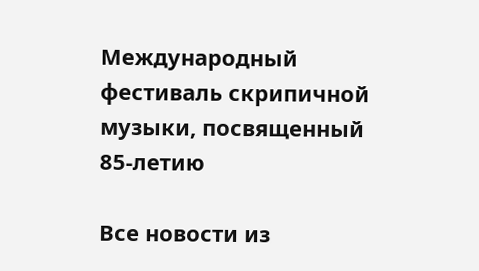Международный фестиваль скрипичной музыки, посвященный 85-летию

Все новости из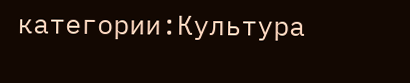категории:Культура